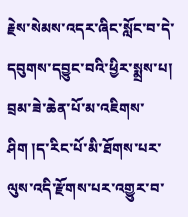རྗེས་སེམས་འདར་ཞིང་སློང་བ་དེ་དབུགས་དབྱུང་བའི་ཕྱིར་སྨྲས་པ། བྲམ་ཟེ་ཆེན་པོ་མ་འཇིགས་ཤིག །ད་རིང་པོ་མི་ཐོགས་པར་ལུས་འདི་རྫོགས་པར་འགྱུར་བ་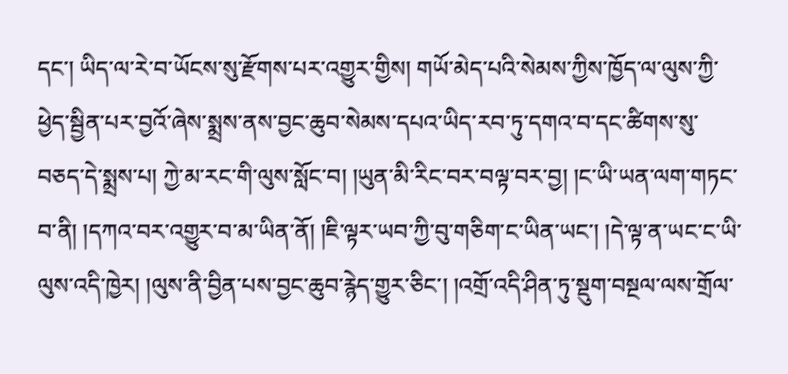དང་། ཡིད་ལ་རེ་བ་ཡོངས་སུ་རྫོགས་པར་འགྱུར་གྱིས། གཡོ་མེད་པའི་སེམས་ཀྱིས་ཁྱོད་ལ་ལུས་ཀྱི་ཕྱེད་སྦྱིན་པར་བྱའོ་ཞེས་སྨྲས་ནས་བྱང་ཆུབ་སེམས་དཔའ་ཡིད་རབ་ཏུ་དགའ་བ་དང་ཚིགས་སུ་བཅད་དེ་སྨྲས་པ། ཀྱེ་མ་རང་གི་ལུས་སློང་བ། །ཡུན་མི་རིང་བར་བལྟ་བར་བྱ། །ང་ཡི་ཡན་ལག་གཏང་བ་ནི། །དཀའ་བར་འགྱུར་བ་མ་ཡིན་ནོ། །ཇི་ལྟར་ཡབ་ཀྱི་བུ་གཅིག་ང་ཡིན་ཡང་། །དེ་ལྟ་ན་ཡང་ང་ཡི་ལུས་འདི་ཁྱེར། །ལུས་ནི་བྱིན་པས་བྱང་ཆུབ་རྙེད་གྱུར་ཅིང་། །འགྲོ་འདི་ཤིན་ཏུ་སྡུག་བསྔལ་ལས་གྲོལ་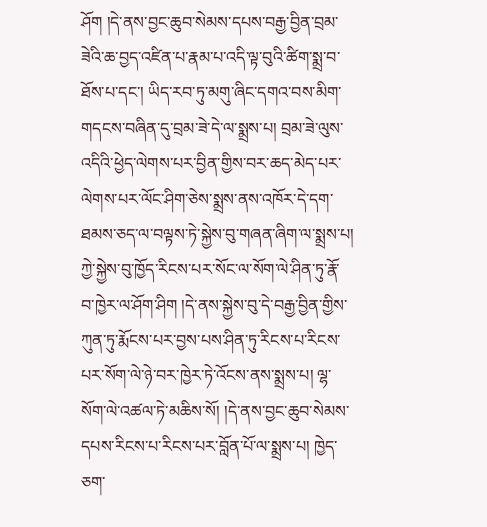ཤོག །དེ་ནས་བྱང་ཆུབ་སེམས་དཔས་བརྒྱ་བྱིན་བྲམ་ཟེའི་ཆ་བྱད་འཛིན་པ་རྣམ་པ་འདི་ལྟ་བུའི་ཚིག་སྨྲ་བ་ཐོས་པ་དང་། ཡིད་རབ་ཏུ་མགུ་ཞིང་དགའ་བས་མིག་གདངས་བཞིན་དུ་བྲམ་ཟེ་དེ་ལ་སྨྲས་པ། བྲམ་ཟེ་ལུས་འདིའི་ཕྱེད་ལེགས་པར་བྱིན་གྱིས་བར་ཆད་མེད་པར་ལེགས་པར་ལོང་ཤིག་ཅེས་སྨྲས་ནས་འཁོར་དེ་དག་ཐམས་ཅད་ལ་བལྟས་ཏེ་སྐྱེས་བུ་གཞན་ཞིག་ལ་སྨྲས་པ། ཀྱེ་སྐྱེས་བུ་ཁྱོད་རིངས་པར་སོང་ལ་སོག་ལེ་ཤིན་ཏུ་རྣོ་བ་ཁྱེར་ལ་ཤོག་ཤིག །དེ་ནས་སྐྱེས་བུ་དེ་བརྒྱ་བྱིན་གྱིས་ཀུན་ཏུ་རྨོངས་པར་བྱས་པས་ཤིན་ཏུ་རིངས་པ་རིངས་པར་སོག་ལེ་ཉེ་བར་ཁྱེར་ཏེ་འོངས་ནས་སྨྲས་པ། ལྷ་སོག་ལེ་འཚལ་ཏེ་མཆིས་སོ། །དེ་ནས་བྱང་ཆུབ་སེམས་དཔས་རིངས་པ་རིངས་པར་བློན་པོ་ལ་སྨྲས་པ། ཁྱེད་ཅག་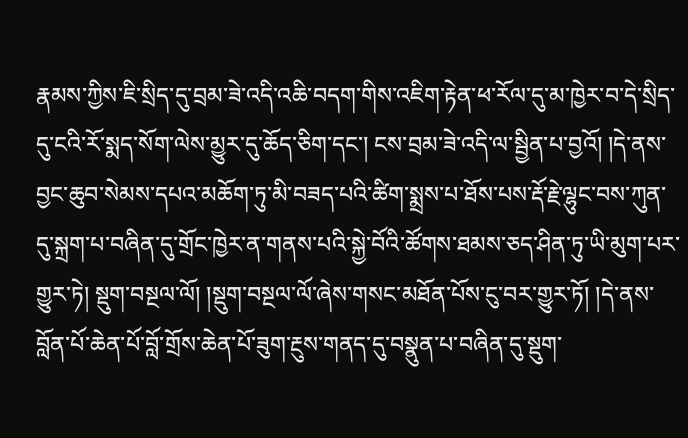རྣམས་ཀྱིས་ཇི་སྲིད་དུ་བྲམ་ཟེ་འདི་འཆི་བདག་གིས་འཇིག་རྟེན་ཕ་རོལ་དུ་མ་ཁྱེར་བ་དེ་སྲིད་དུ་ངའི་རོ་སྨད་སོག་ལེས་མྱུར་དུ་ཆོད་ཅིག་དང་། ངས་བྲམ་ཟེ་འདི་ལ་སྦྱིན་པ་བྱའོ། །དེ་ནས་བྱང་ཆུབ་སེམས་དཔའ་མཆོག་ཏུ་མི་བཟད་པའི་ཚིག་སྨྲས་པ་ཐོས་པས་རྡོ་རྗེ་ལྷུང་བས་ཀུན་དུ་སྐྲག་པ་བཞིན་དུ་གྲོང་ཁྱེར་ན་གནས་པའི་སྐྱེ་བོའི་ཚོགས་ཐམས་ཅད་ཤིན་ཏུ་ཡི་མུག་པར་གྱུར་ཏེ། སྡུག་བསྔལ་ལོ། །སྡུག་བསྔལ་ལོ་ཞེས་གསང་མཐོན་པོས་ངུ་བར་གྱུར་ཏོ། །དེ་ནས་བློན་པོ་ཆེན་པོ་བློ་གྲོས་ཆེན་པོ་ཟུག་རྔུས་གནད་དུ་བསྣུན་པ་བཞིན་དུ་སྡུག་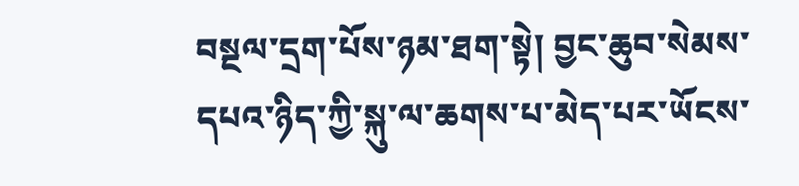བསྔལ་དྲག་པོས་ཉམ་ཐག་སྟེ། བྱང་ཆུབ་སེམས་དཔའ་ཉིད་ཀྱི་སྐུ་ལ་ཆགས་པ་མེད་པར་ཡོངས་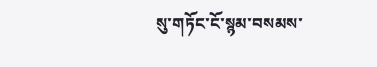སུ་གཏོང་ངོ་སྙམ་བསམས་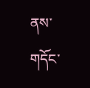ནས་གདོང་